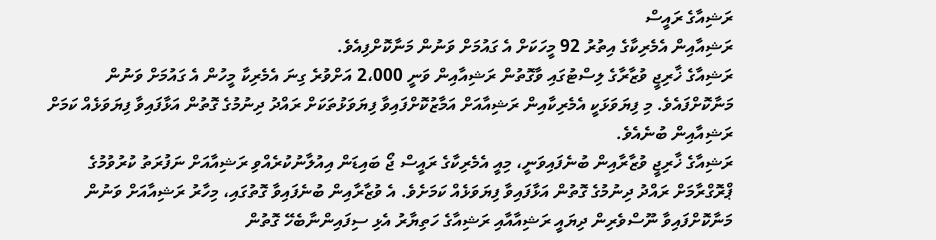ރަޝިއާގެ ރައީސް
ރަޝިއާއިން އެމެރިކާގެ އިތުރު 92 މީހަކަށް އެ ގައުމަށް ވަނުން މަނާކޮށްފިއެވެ.
ރަޝިއާގެ ޚާރިޖީ ވުޒާރާގެ ލިސްޓުގައި ވާގޮތުން ރަޝިއާއިން ވަނީ 2،000 އަށްވުރެ ގިނަ އެމެރިކާ މީހުން އެ ގައުމަށް ވަނުން މަނާކޮށްފައެވެ. މި ފިޔަވަޅަކީ އެމެރިކާއިން ރަޝިއާއަށް އަމާޒުކޮށްފައިވާ ފިޔަވަޅުތަކަށް ރައްދު ދިނުމުގެ ގޮތުން އަޅާފައިވާ ފިޔަވަޅެއް ކަމަށް ރަޝިއާއިން ބުނެއެވެ.
ރަޝިއާގެ ޚާރިޖީ ވުޒާރާއިން ބުނެފައިވަނީ، މިއީ އެމެރިކާގެ ރައީސް ޖޯ ބައިޑަން އިއުލާނުކުރެއްވި ރަޝިއާއަށް ނަފުރަތު ކުރުވުމުގެ ޕްރޮގްރާމަށް ރައްދު ދިނުމުގެ ގޮތުން އަޅާފައިވާ ފިޔަވަޅެއް ކަމަށެވެ. އެ ވުޒާރާއިން ބުނެފައިވާ ގޮތުގައި، މިހާރު ރަޝިއާއަށް ވަނުން މަނާކޮށްފައިވާ ނޫސްވެރިން ދިޔައީ ރަޝިއާއާއި ރަޝިއާގެ ހަތިޔާރު އެޅި ސިފައިންނާބެހޭ ގޮތުން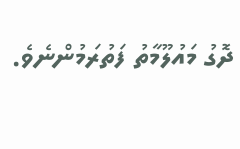ދޮގު މައުލޫމާތު ފަތުރަމުންނެވެ.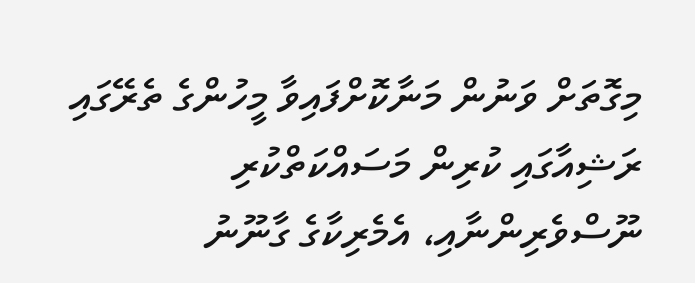މިގޮތަށް ވަނުން މަނާކޮށްފައިވާ މީހުންގެ ތެރޭގައި ރަޝިއާގައި ކުރިން މަސައްކަތްކުރި ނޫސްވެރިންނާއި، އެމެރިކާގެ ގާނޫނު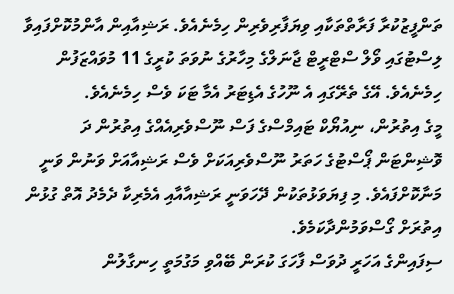ތަންފީޒުކުރާ ފަރާތްތަކާއި ވިޔަފާރިވެރިން ހިމެނެއެވެ. ރަޝިއާއިން އާންމުކޮށްފައިވާ ލިސްޓުގައި ވޯލް ސްޓްރީޓް ޖާނަލްގެ މިހާރުގެ ނުވަތަ ކުރީގެ 11 މުވައްޒަފުން ހިމެނެއެވެ. އޭގެ ތެރޭގައި އެ ނޫހުގެ އެޑިޓަރު އެމާ ޓަކަ ވެސް ހިމެނެއެވެ.
މީގެ އިތުރުން، ނިއުޔޯކް ޓައިމްސްގެ ފަސް ނޫސްވެރިއެއްގެ އިތުރުން ދަ ވޮޝިންޓަން ޕޯސްޓުގެ ހަތަރު ނޫސްވެރިއަކަށް ވެސް ރަޝިއާއަށް ވަނުން ވަނީ މަނާކޮށްފައެވެ. މި ފިޔަވަޅުތަކުން ދޭހަވަނީ ރަޝިއާއާއި އެމެރިކާ ދެމެދު އޮތް ގުޅުން އިތުރަށް ގޯސްވަމުންދާކަމެވެ.
ސިފައިންގެ އަހަރީ ދުވަސް ފާހަގަ ކުރަން ބޭއްވި މަގުމަތީ ހިނގާލުން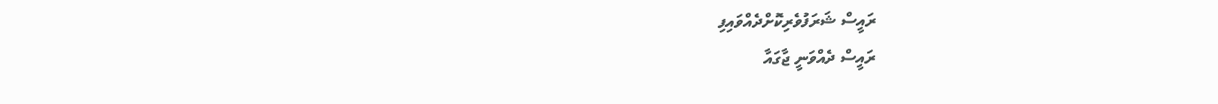ރައީސް ޝަރަފުވެރިކޮށްދެއްވައިފި
ރައީސް ދެއްވަނީ ޖާގައާ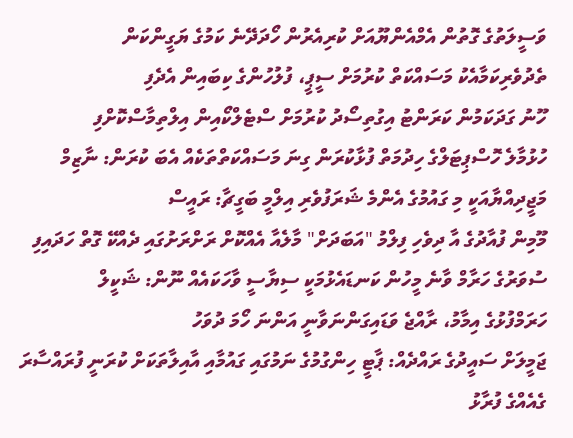ވަސީލަތުގެ ގޮތުން އެމްއެންޔޫއަށް ކުރިއެރުން ހޯދަދޭނެ ކަމުގެ ޔަގީންކަން
ތެދުވެރިކަމާއެކު މަސައްކަތް ކުރުމަށް ސީޕީ، ފުލުހުންގެ ކިބައިން އެދެފި
ހޫނު ގަދަކަމުން ކަރަންޓު އިގުތިސޯދު ކުރުމަށް ސްޓެލްކޯއިން އިލްތިމާސްކޮށްފި
ހުޅުމާލެ ހޮސްޕިޓަލްގެ ހިދުމަތް ފުޅާކުރަން ގިނަ މަސައްކަތްތަކެއް އެބަ ކުރަން: ނާޒިމް
މަޖީދިއްޔާއަކީ މި ގައުމުގެ އެންމެ ޝަރަފުވެރި އިލްމީ ބަގީޗާ: ރައީސް
މޫމިން ފުއާދުގެ އާ ދިވެހި ފިލްމު "އަބަދަށް" މާލެއާ އެއްކޮށް ރަށްރަށުގައި ދެއްކޭ ގޮތް ހަދައިފި
ސުވަރުގެ ހަރާމް ވާނެ މީހުން ކަނޑައެޅުމަކީ ސިޔާސީ ވާހަކައެއް ނޫން: ޝަކީލް
ހަރަމްފުޅުގެ އިމާމު، ރާއްޖެ ވަޑައިގަންނަވާނީ އަންނަ ހޯމަ ދުވަހު
ޖަމީލަށް ސައީދުގެ ރައްދެއް: ޕާޓީ ހިންގުމުގެ ނަމުގައި ގައުމާއި އާއިލާތަކަށް ކުރަނީ ފުރައްސާރަ
ގެއެއްގެ ފުރާޅު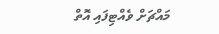މައްޗަށް ވެއްޓިފައި އޮތް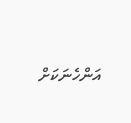އަންހެނަކަށް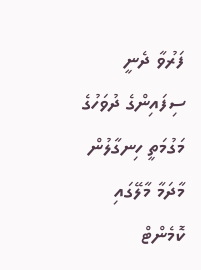ފަރުވާ ދެނީ
ސިފައިންގެ ދުވަހުގެ މަގުމަތީ ހިނގާލުން މާދަމާ މާލޭގައި
ކޮމެންޓް